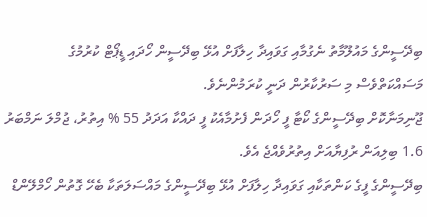ބިދޭސީންގެ މައުލޫމާތު ނެގުމާއި ގަވައިދާ ހިލާފަށް އުޅޭ ބިދޭސީން ހޯދައި ޑީޕޯޓް ކުރުމުގެ މަސައްކަތްވެސް މި ސަރުކާރުން ދަނީ ކުރަމުންނެވެ.
ޖޫނިމަނާކޮށް ބިދޭސީންގެ ކޯޓާ ފީ ހޯދަން ފެށުމާއެކު ފީ ދައްކާ އަދަދު 55 % އިތުރު، ޖުމްލަ ނަމްބަރު 1.6 ބިލިއަން ރުފިޔާއަށް އިތުރުވެއްޖެ އެވެ.
ބިދޭސީންގެ ފީގެ ކަންތަކާއި ގަވައިދާ ހިލާފަށް އުޅޭ ބިދޭސީންގެ މައްސަލަތަކާ ބެހޭ ގޮތުން ހޯމްލޭންޑް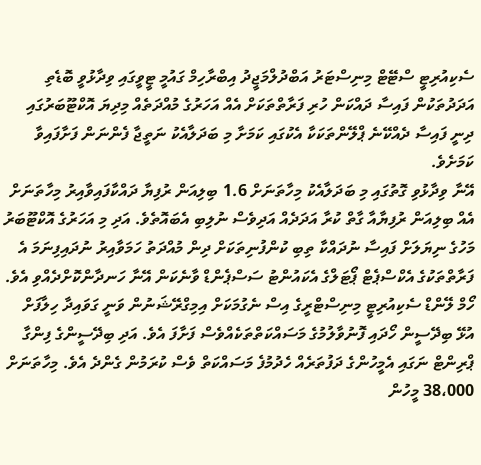ސެކިއުރިޓީ ސްޓޭޓް މިނިސްޓަރު އަބްދުލްމަޖީދު އިބްރާހިމް ގައުމީ ޓީވީގައި ވިދާޅުވީ ބޮޑެތި އަދަދުތަކުން ފައިސާ ދައްކަން ހުރި ފަރާތްތަކަށް އެއް އަހަރުގެ މުއްދަތެއް މިދިޔަ އޮކްޓޫބަރުގައި ދިނީ ފައިސާ ދެއްކޭނެ ޕްލޭންތަކަކާ އެކުގައި ކަމަށާ މި ބަދަލާއެކު ނަތީޖާ ފެންނަން ފަށާފައިވާ ކަމަށެވެ.
އޭނާ ވިދާޅުވި ގޮތުގައި މި ބަދަލާއެކު މިހާތަނަށް 1.6 ބިލިއަން ރުފިޔާ ދައްކާފައިވާއިރު މިހާތަނަށް އެއް ބިލިއަން ރުފިޔާއާ ގާތް ކުރާ އަދަދެއް އަދިވެސް ނުލިބި އެބައޮތެވެ. އަދި މި އަހަރުގެ އޮކްޓޫބަރު މަހުގެ ނިޔަލަށް ފައިސާ ނުދައްކާ ތިބި ކުންފުނިތަކަށް ދިން މުއްދަތު ހަމަވާއިރު ނުދައިފިނަމަ އެ ފަރާތްތަކުގެ އެކްސްޕެޓް ޕޯޓަލްގެ އެކައުންޓު ސަސްޕެންޑް ވާނެކަން އޭނާ ހަނދާންކޮށްދެއްވި އެވެ.
ހޯމް ލޭންޑް ސެކިއުރިޓީ މިނިސްޓްރީގެ އިސް ނެގުމަކަށް އިމިގްރޭޝަނުން ވަނީ ގަވައިދާ ހިލާފަށް އުޅޭ ބިދޭސީން ހޯދައި ފޮނުވާލުމުގެ މަސައްކަތްތަކެއްވެސް ފަށާފަ އެވެ. އަދި ބިދޭސީންގެ ފިންގާ ޕްރިންޓް ނަގައި އެމީހުންގެ ދަފުތަރެއް ހެދުމުފެ މަސައްކަތް ވެސް ކުރަމުން ގެންދެ އެވެ. މިހާތަނަށް 38،000 މީހުން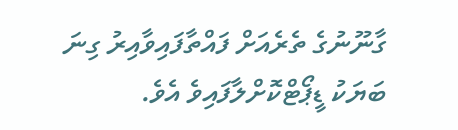ގާނޫނުގެ ތެރެއަށް ފައްތާފައިވާއިރު ގިނަ ބަޔަކު ޑީޕޯޓްކޮށްލާފައިވެ އެވެ.